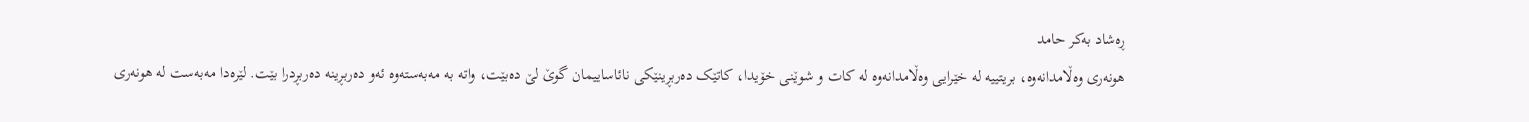ڕەشاد بەکر حامد
هونەری وەڵامدانەوە، بریتییە لە خێرایی وەڵامدانەوە لە کات و شوێنی خۆیدا، کاتێک دەربڕینێکی نائاساییمان گوێ لێ دەبێت، واتە بە مەبەستەوە ئەو دەربڕینە دەربڕدرا بێت. لێرەدا مەبەست لە هونەری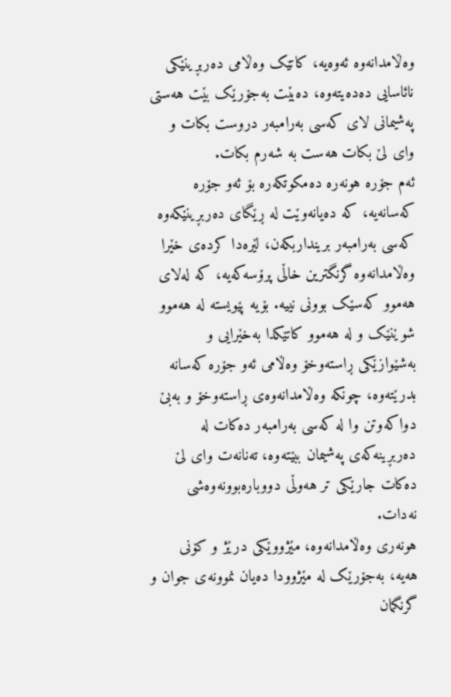وەڵامدانەوە ئەوەیە، کاتێک وەڵامی دەربڕینێکی نائاسایی دەدەیتەوە، دەبێت بەجۆرێک بێت هەستی پەشیمانی لای کەسی بەرامبەر دروست بکات و وای لێ بکات هەست بە شەرم بکات.
ئەم جۆرە هونەرە دەمکوتکەرە بۆ ئەو جۆرە کەسانەیە، کە دەیانەوێت لە ڕێگای دەربڕینێکەوە کەسی بەرامبەر برینداربکەن، لێرەدا کردەی خێرا وەڵامدانەوە گرنگترین خاڵی پرۆسەکەیە، کە لەلای هەموو کەسێک بوونی نییە. بۆیە پێویستە لە هەموو شوێنێک و لە هەموو کاتێکدا بەخێرایی و بەشێوازێکی ڕاستەوخۆ وەڵامی ئەو جۆرە کەسانە بدرێتەوە، چونکە وەڵامدانەوەی ڕاستەوخۆ و بەبێ دواکەوتن وا لە کەسی بەرامبەر دەکات لە دەربڕینەکەی پەشیمان ببێتەوە، تەنانەت وای لێ دەکات جارێکی تر هەوڵی دووبارەبوونەوەشی نەدات.
هونەری وەڵامدانەوە، مێژووێکی درێژ و کۆنی هەیە، بەجۆرێک لە مێژوودا دەیان نموونەی جوان و گرنگمان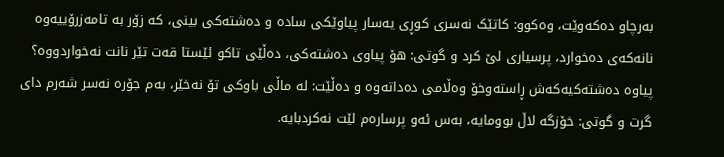بەرچاو دەکەوێت، وەکوو: کاتێک نەسری کوڕی یەسار پیاوێکی سادە و دەشتەکی بینی، کە زۆر بە تامەزرۆییەوە نانەکەی دەخوارد، پرسیاری لێ کرد و گوتی: هۆ پیاوی دەشتەکی، دەڵێی تاکو ئێستا قەت تێر نانت نەخواردووە؟ پیاوە دەشتەکیەکەش ڕاستەوخۆ وەڵامی دەداتەوە و دەڵێت: لە ماڵی باوکی تۆ نەخێر، بەم جۆرە نەسر شەرم دای گرت و گوتی: خۆزگە لاڵ بوومایە، بەس ئەو پرسارەم لێت نەکردبایە.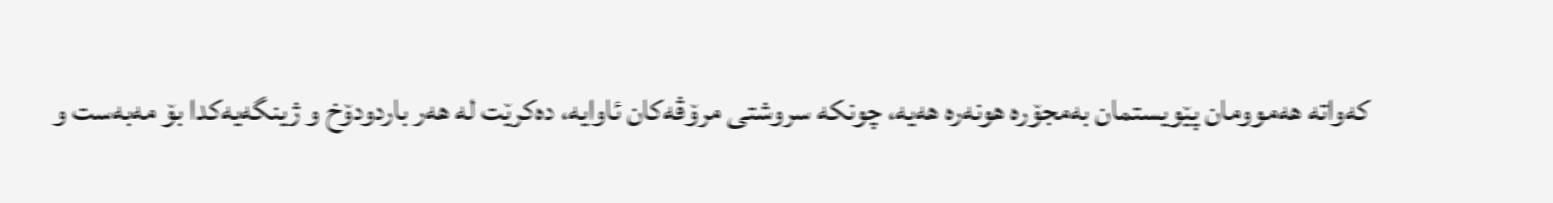کەواتە هەموومان پێویستمان بەمجۆرە هونەرە هەیە، چونکە سروشتی مرۆڤەکان ئاوایە، دەکرێت لە هەر باردودۆخ و ژینگەیەکدا بۆ مەبەست و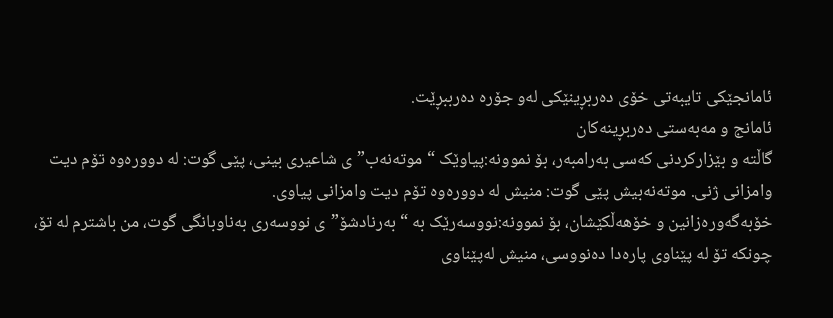ئامانجێکی تایبەتی خۆی دەربڕینێکی لەو جۆرە دەرببڕێت.
ئامانج و مەبەستی دەربڕینەکان
گاڵتە و بێزارکردنی کەسی بەرامبەر، بۆ نموونە:پیاوێک “موتەنەب”ی شاعیری بینی، پێی گوت: لە دوورەوە تۆم دیت وامزانی ژنی. موتەنەبیش پێی گوت: منیش لە دوورەوە تۆم دیت وامزانی پیاوی.
خۆبەگەورەزانین و خۆهەڵکێشان، بۆ نموونە:نووسەرێک بە “بەرنادشۆ”ی نووسەری بەناوبانگی گوت، من باشترم لە تۆ، چونکە تۆ لە پێناوی پارەدا دەنووسی، منیش لەپێناوی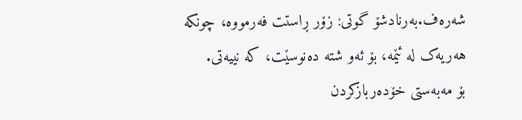شەرەف.بەرنادشۆ گوتی: زۆر ڕاستت فەرمووە، چونکە هەریەک لە ئێمە، بۆ ئەو شتە دەنوسێت، کە نییەتی.
بۆ مەبەستی خۆدەربازکردن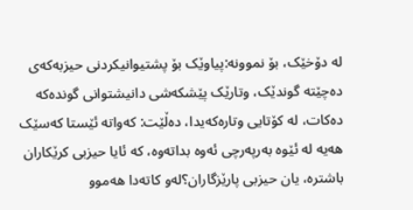لە دۆخێک، بۆ نموونە:پیاوێک بۆ پشتیوانیکردنی حیزبەکەی دەچێتە گوندێک، وتارێک پێشکەشی دانیشتوانی گوندەکە دەکات، لە کۆتایی وتارەکەیدا، دەڵێت: کەواتە ئێستا کەسێک هەیە لە ئێوە بەرپەرچی ئەوە بداتەوە، کە ئایا حیزبی کرێکاران باشترە، یان حیزبی پارێزگاران؟لەو کاتەدا هەموو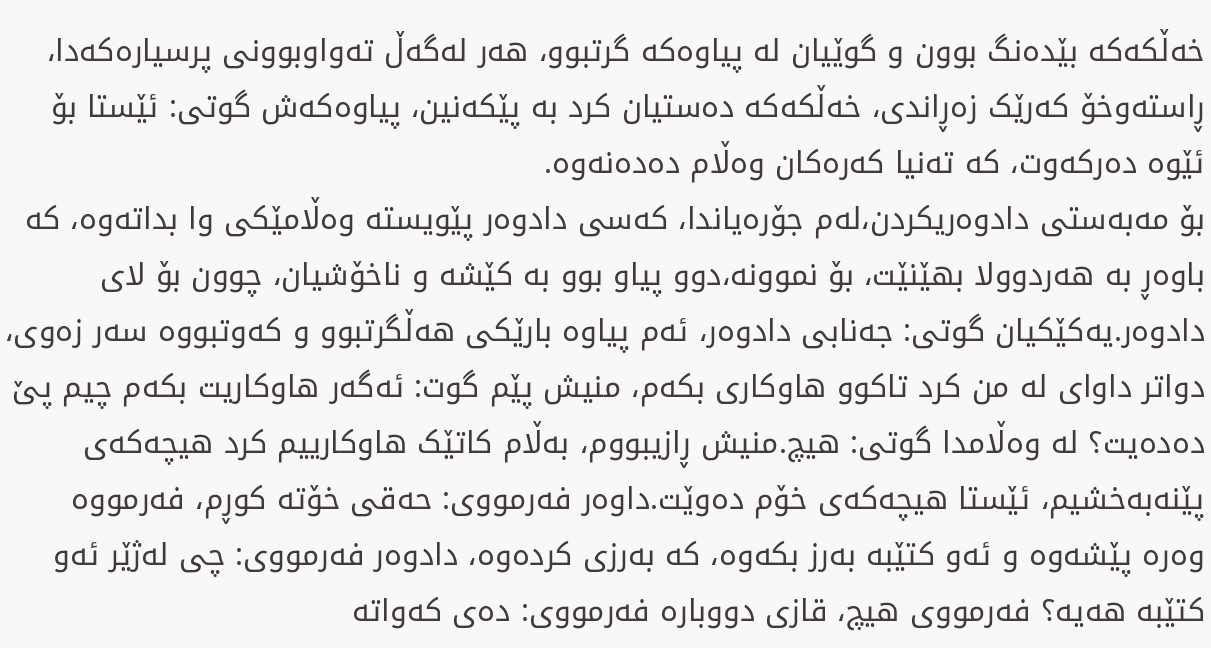خەڵکەکە بێدەنگ بوون و گوێیان لە پیاوەکە گرتبوو، هەر لەگەڵ تەواوبوونی پرسیارەکەدا، ڕاستەوخۆ کەرێک زەڕاندی، خەڵکەکە دەستیان کرد بە پێکەنین، پیاوەکەش گوتی: ئێستا بۆ ئێوە دەرکەوت، کە تەنیا کەرەکان وەڵام دەدەنەوە.
بۆ مەبەستی دادوەریکردن،لەم جۆرەیاندا، کەسی دادوەر پێویستە وەڵامێکی وا بداتەوە، کە باوەڕ بە هەردوولا بهێنێت، بۆ نموونە،دوو پیاو بوو بە کێشە و ناخۆشیان، چوون بۆ لای دادوەر.یەکێکیان گوتی: جەنابی دادوەر، ئەم پیاوە بارێکی هەڵگرتبوو و کەوتبووە سەر زەوی، دواتر داوای لە من کرد تاکوو هاوکاری بکەم، منیش پێم گوت: ئەگەر هاوکاریت بکەم چیم پێ دەدەیت؟ لە وەڵامدا گوتی: هیچ.منیش ڕازیبووم، بەڵام کاتێک هاوکارییم کرد هیچەکەی پێنەبەخشیم، ئێستا هیچەکەی خۆم دەوێت.داوەر فەرمووی: حەقی خۆتە کوڕم، فەرمووە وەرە پێشەوە و ئەو کتێبە بەرز بکەوە، کە بەرزی کردەوە، دادوەر فەرمووی: چی لەژێر ئەو کتێبە هەیە؟ فەرمووی هیچ، قازی دووبارە فەرمووی: دەی کەواتە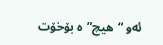ئەو “هیچ”ە بۆخۆت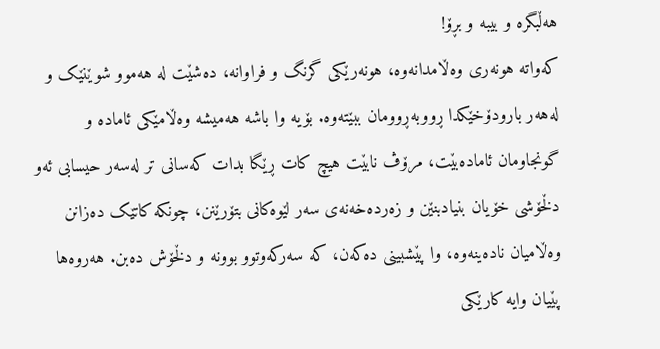هەڵبگرە و بیبە و بڕۆ!
کەواتە هونەری وەڵامدانەوە، هونەرێکی گرنگ و فراوانە، دەشێت لە هەموو شوێنێک و لەهەر بارودۆخێکدا ڕووبەڕوومان ببێتەوە. بۆیە وا باشە هەمیشە وەڵامێکی ئامادە و گونجاومان ئامادەبێت، مرۆڤ نابێت هیچ کات ڕێگا بدات کەسانی تر لەسەر حیسابی ئەو دڵخۆشی خۆیان بنیادبنێن و زەردەخەنەی سەر لێوەکانی بتۆرێنن، چونکە کاتێک دەزانن وەڵامیان نادەینەوە، وا پێشبینی دەکەن، کە سەرکەوتوو بوونە و دڵخۆش دەبن. هەروەها پێیان وایە کارێکی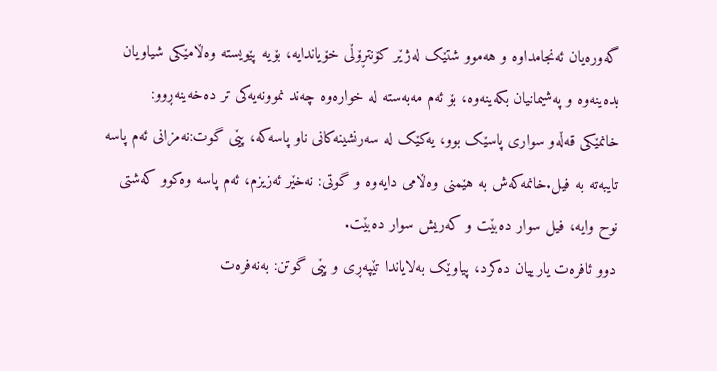گەورەیان ئەنجامداوە و هەموو شتێک لەژێر کۆنتڕۆڵی خۆیاندایە، بۆیە پێویستە وەڵامێکی شیاویان بدەینەوە و پەشیمانیان بکەینەوە، بۆ ئەم مەبەستە لە خوارەوە چەند نموونەیەکی تر دەخەینەڕوو:
خانمێکی قەڵەو سواری پاسێک بوو، یەکێک لە سەرنشینەکانی ناو پاسەکە، پێی گوت:نەمزانی ئەم پاسە تایبەتە بە فیل.خانمەکەش بە هێمنی وەڵامی دایەوە و گوتی: نەخێر ئەزیزم، ئەم پاسە وەکوو کەشتی نوح وایە، فیل سوار دەبێت و کەریش سوار دەبێت.
دوو ئافرەت یارییان دەکرد، پیاوێک بەلایاندا تێپەڕی و پێی گوتن: بەنەفرەت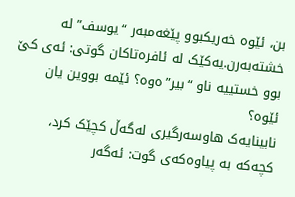بن، ئێوە خەریکبوو پێغەمبەر “یوسف” لە خشتەبەرن.یەکێک لە ئافرەتاکان گوتی: ئەی کێ بوو خستییە ناو “بیر”ەوە؟ ئێمە بووین یان ئێوە؟
نابینایەک هاوسەرگیری لەگەڵ کچێک کرد، کچەکە بە پیاوەکەی گوت: ئەگەر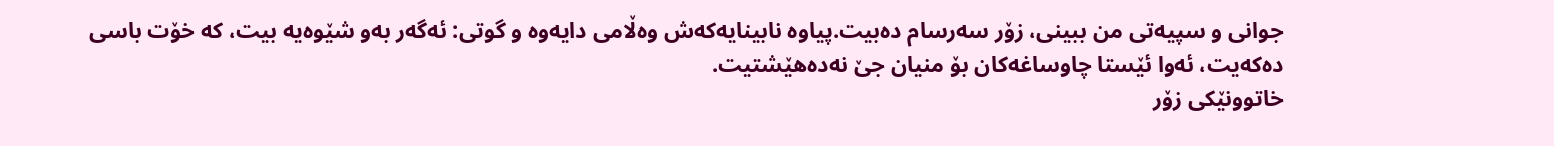جوانی و سپیەتی من ببینی، زۆر سەرسام دەبیت.پیاوە نابینایەکەش وەڵامی دایەوە و گوتی: ئەگەر بەو شێوەیە بیت، کە خۆت باسی دەکەیت، ئەوا ئێستا چاوساغەکان بۆ منیان جێ نەدەهێشتیت.
خاتوونێکی زۆر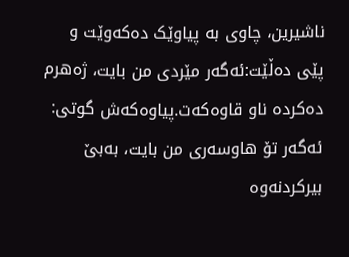ناشیرین، چاوی بە پیاوێک دەکەوێت و پێی دەڵێت:ئەگەر مێردی من بایت، ژەهرم دەکردە ناو قاوەکەت.پیاوەکەش گوتی: ئەگەر تۆ هاوسەری من بایت، بەبێ بیرکردنەوە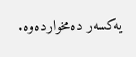یەکسەر دەمخواردەوە.